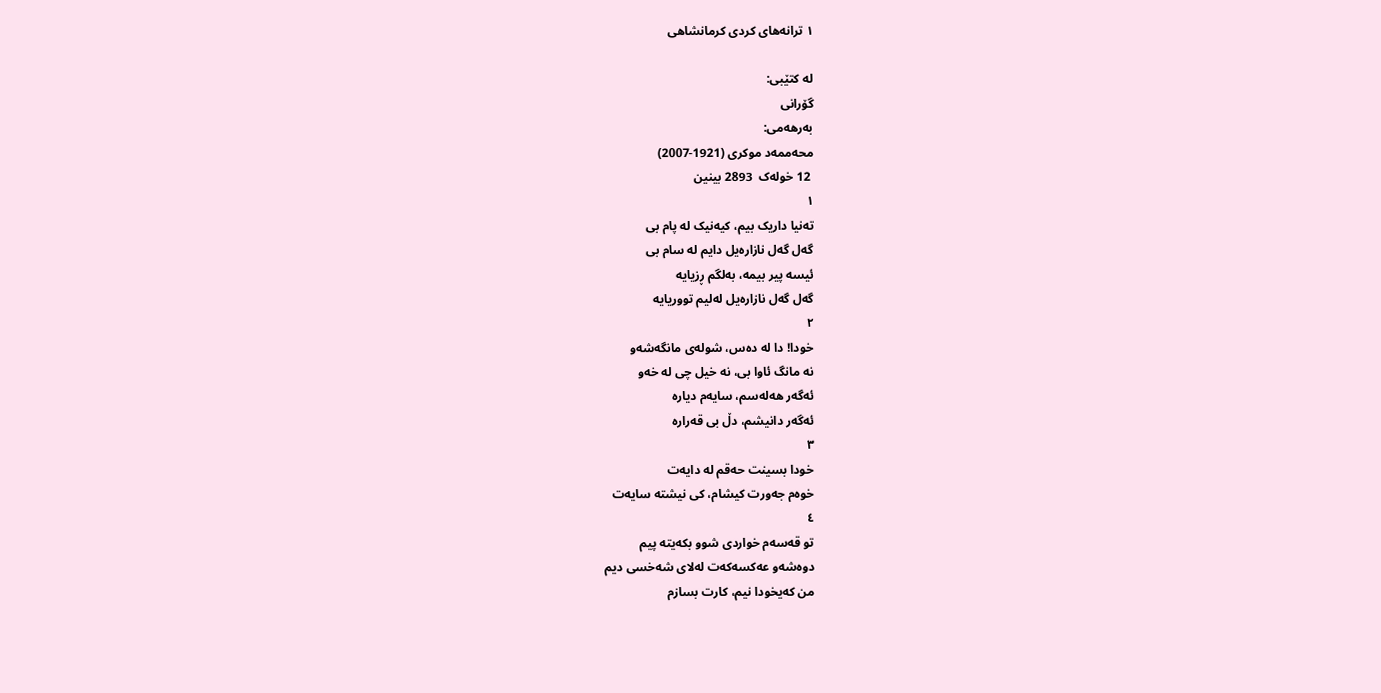١ ترانه‌های کردی کرمانشاهی

لە کتێبی:
گۆرانی
بەرهەمی:
محەممەد موکری (1921-2007)
 12 خولەک  2893 بینین
١
تەنیا داریک بیم، کیەنیک لە پام بی
گەل گەل نازارەیل دایم لە سام بی
ئیسە پیر بیمە، بەلگم ڕزیایە
گەل گەل نازارەیل لەلیم تووریایە
٢
خودا! دا لە دەس، شولەی مانگەشەو
نە مانگ ئاوا بی، نە خیل چی لە خەو
ئەگەر هەلەسم، سایەم دیارە
ئەگەر دانیشم، دڵ بی قەرارە
٣
خودا بسینت حەقم لە دایەت
خوەم جەورت کیشام، کی نیشتە سایەت
٤
تو قەسەم خواردی شوو بکەیتە پیم
دوەشەو عەکسەکەت لەلای شەخسی دیم
من کەیخودا نیم، کارت بسازم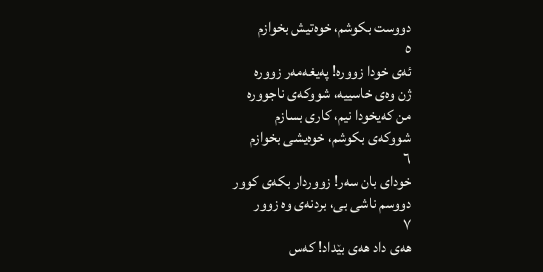دووست بکوشم، خوەتیش بخوازم
٥
ئەی خودا زوورە! پەیغەمەر زوورە
ژن وەی خاسییە، شووکەی ناجوورە
من کەیخودا نیم، کاری بسازم
شووکەی بکوشم، خوەیشی بخوازم
٦
خودای بان سەر! زووردار بکەی کوور
دووسم ناشی بی، بردنەی وە زوور
٧
هەی داد هەی بێداد! کەس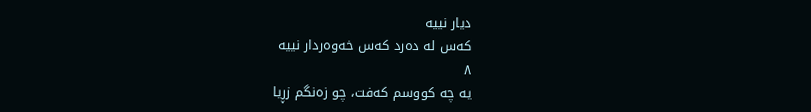دیار نییە
کەس لە دەرد کەس خەوەردار نییە
٨
یە چە کووسم کەفت، چو زەنگم زڕیا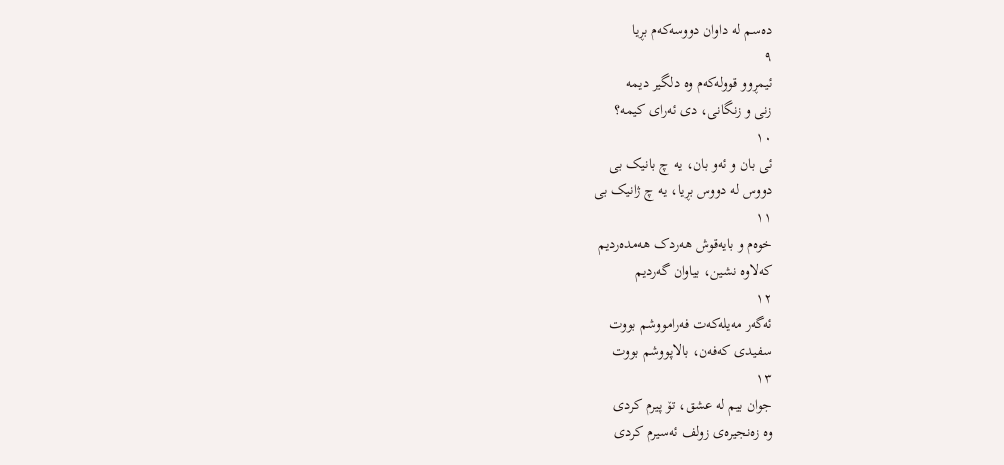دەسم لە داوان دووسەکەم بڕیا
٩
ئیمڕوو قوولەکەم وە دلگیر دیمە
زنی و زنگانی، دی ئەرای کیمە؟
١٠
ئی بان و ئەو بان، یە چ بانیک بی
دووس لە دووس بڕیا، یە چ ژانیک بی
١١
خوەم و بایەقوش هەردک هەمدەردیم
کەلاوە نشین، بیاوان گەردیم
١٢
ئەگەر مەیلەکەت فەرامووشم بووت
سفیدی کەفەن، بالاپووشم بووت
١٣
جوان بیم لە عشق، تۆ پیرم کردی
وە زەنجیرەی زولف ئەسیرم کردی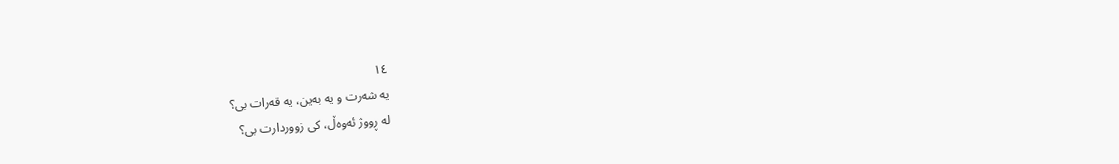١٤
یە شەرت و یە بەین، یە قەرات بی؟
لە ڕووژ ئەوەڵ، کی زووردارت بی؟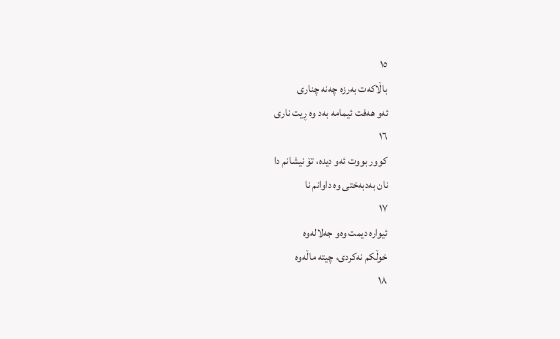١٥
باڵاکەت بەرزە چەنە چناری
ئەو هەفت ئیمامە بەد وە ڕیت ناری
١٦
کوور بووت ئەو دیدە، تۆ نیشانم دا
نان بەدبەختی وە داوانم نا
١٧
ئیوارە دیمت وەو جەلالەوە
خوڵکم نەکردی، چیتە ماڵەوە
١٨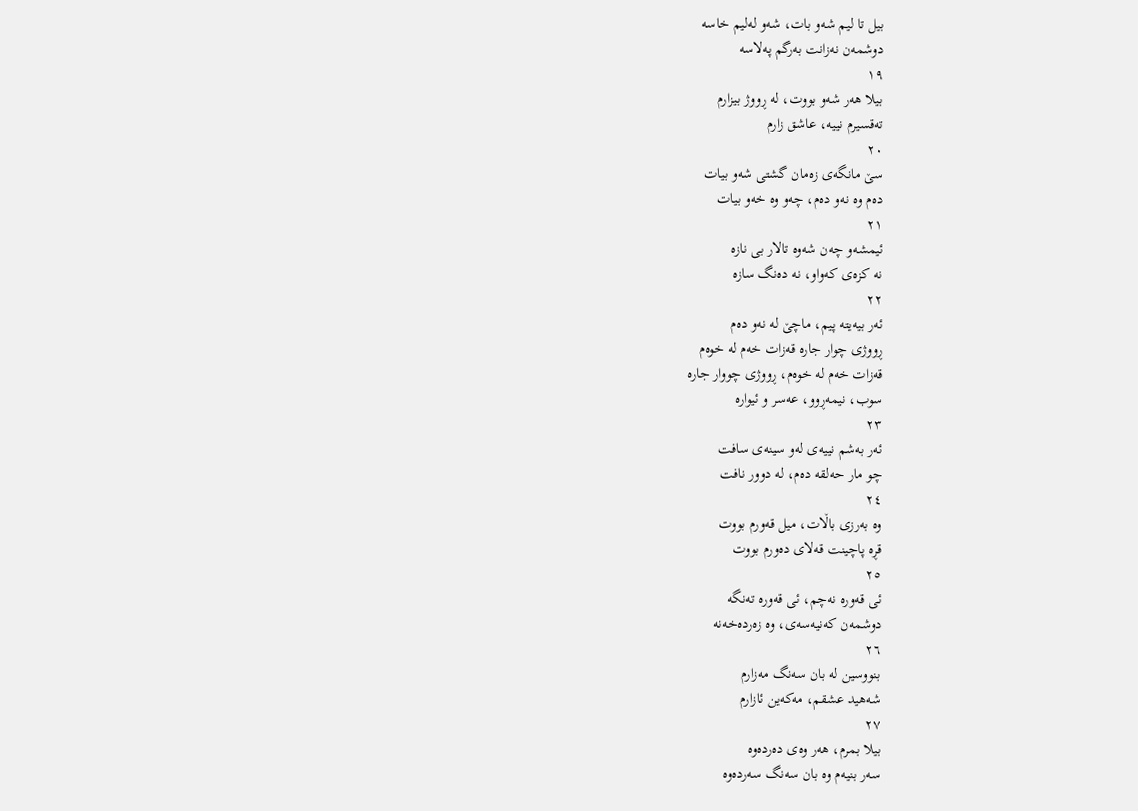بیل تا لیم شەو بات، شەو لەلیم خاسە
دوشمەن نەزانت بەرگم پەلاسە
١٩
بیلا هەر شەو بووت، لە ڕووژ بیزارم
تەقسیرم نییە، عاشق زارم
٢٠
سێ مانگەی زەمان گشتی شەو بیات
دەم وە نەو دەم، چەو وە خەو بیات
٢١
ئیمشەو چەن شەوە تالار بی نازە
نە کزەی کەواو، نە دەنگ سازە
٢٢
ئەر بیەیتە پیم، ماچێ لە نەو دەم
ڕووژی چوار جارە قەزات خەم لە خوەم
قەزات خەم لە خوەم، ڕووژی چووار جارە
سوب، نیمەڕوو، عەسر و ئیوارە
٢٣
ئەر بەشم نییەی لەو سینەی سافت
چو مار حەلقە دەم، لە دوور نافت
٢٤
وە بەرزی باڵات، میل قەورم بووت
قڕە پاچینت قەلای دەورم بووت
٢٥
ئی قەورە نەچم، ئی قەورە تەنگە
دوشمەن کەنیەسەی، وە زەردەخەنە
٢٦
بنووسین لە بان سەنگ مەزارم
شەهید عشقم، مەکەین ئازارم
٢٧
بیلا بمرم، هەر وەی دەردەوە
سەر بنیەم وە بان سەنگ سەردەوە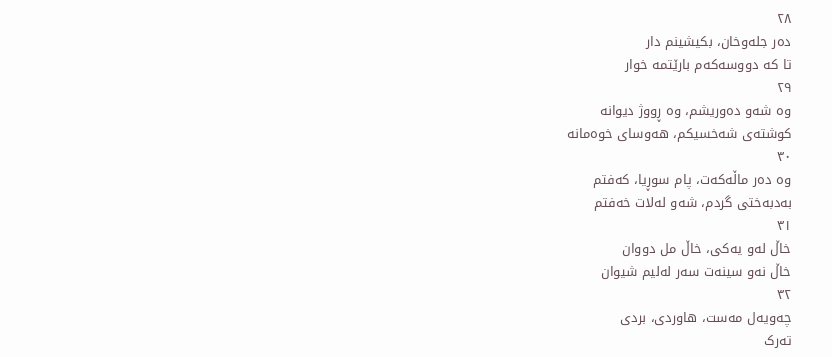٢٨
دەر جلەوخان، بکیشینم دار
تا کە دووسەکەم بارێتمە خوار
٢٩
وە شەو دەوریشم، وە ڕووژ دیوانە
کوشتەی شەخسیکم، هەوسای خوەمانە
٣٠
وە دەر ماڵەکەت، پام سوڕیا، کەفتم
بەدبەختی گردم، شەو لەلات خەفتم
٣١
خاڵ لەو یەکی، خاڵ مل دووان
خاڵ نەو سینەت سەر لەلیم شیوان
٣٢
چەویەل مەست، هاوردی، بردی
تەرک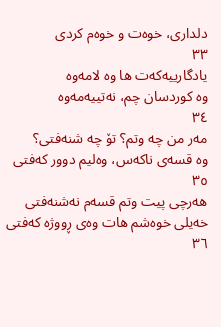دلداری، خوەت و خوەم کردی
٣٣
یادگارییەکەت ها وە لامەوە
وە کوردسان چم، نەتییەمەوە
٣٤
مەر من چە وتم؟ تۆ چە شنەفتی؟
وە قسەی ناکەس، وەلیم دوور کەفتی
٣٥
هەرچی پیت وتم قسەم نەشنەفتی
خەیلی خوەشم هات وەی ڕووژە کەفتی
٣٦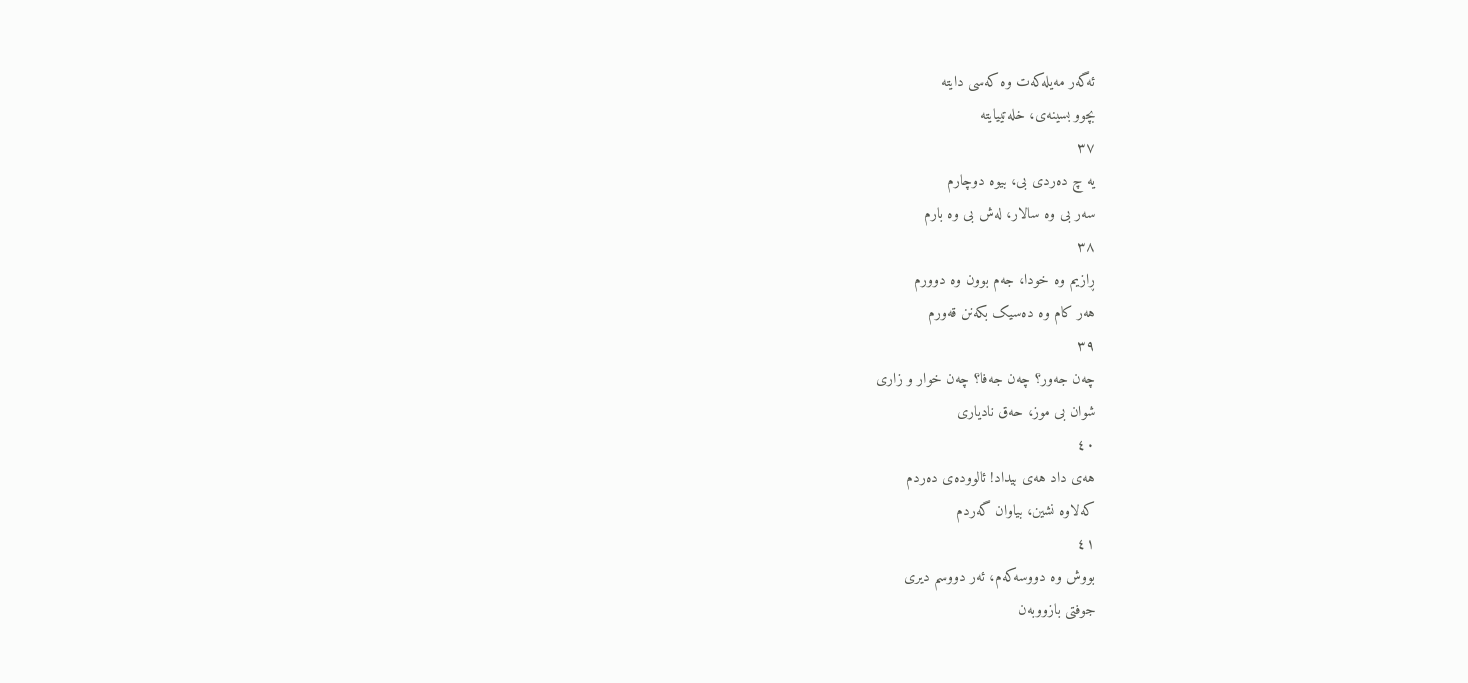ئەگەر مەیلەکەت وە کەسی دایتە
بچوو بسینەی، خلەتییایتە
٣٧
یە چ دەردی بی، بیوە دوچارم
سەر بی وە سالار، لەش بی وە بارم
٣٨
ڕازیم وە خودا، جەم بوون وە دوورم
هەر کام وە دەسیک بکەنن قەورم
٣٩
چەن جەور؟ چەن جەفا؟ چەن خوار و زاری
شوان بی موز، حەق نادیاری
٤٠
هەی داد هەی بیداد! ئالوودەی دەردم
کەلاوە نشین، بیاوان گەردم
٤١
بووش وە دووسەکەم، ئەر دووسم دیری
جوفتی بازووبەن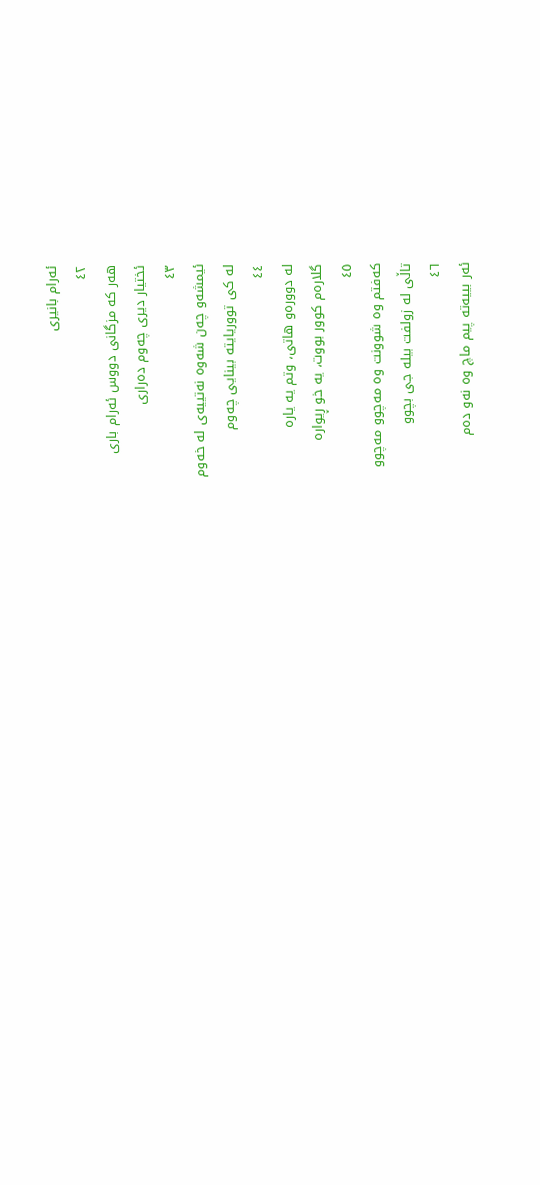ئەرام بانیری
٤٢
هەر کە مزگانی دووس ئەرام باری
ئختیار دیری چەوم دەراری
٤٣
ئیمشەو چەن شەوە نەتییەی لە خەوم
لە کی تووریایتە بینایی چەوم
٤٤
لە دوورەو هاتی، وتم یە یارە
گلارەم کوور بووت، یە خو ڕیوارە
٤٥
کەفتم وە شوونت وە مەچوو مەچوو
تاڵی لە زولفت بیلە جی بچوو
٤٦
ئەر بییەتە پیم ماچ وە نەو دەم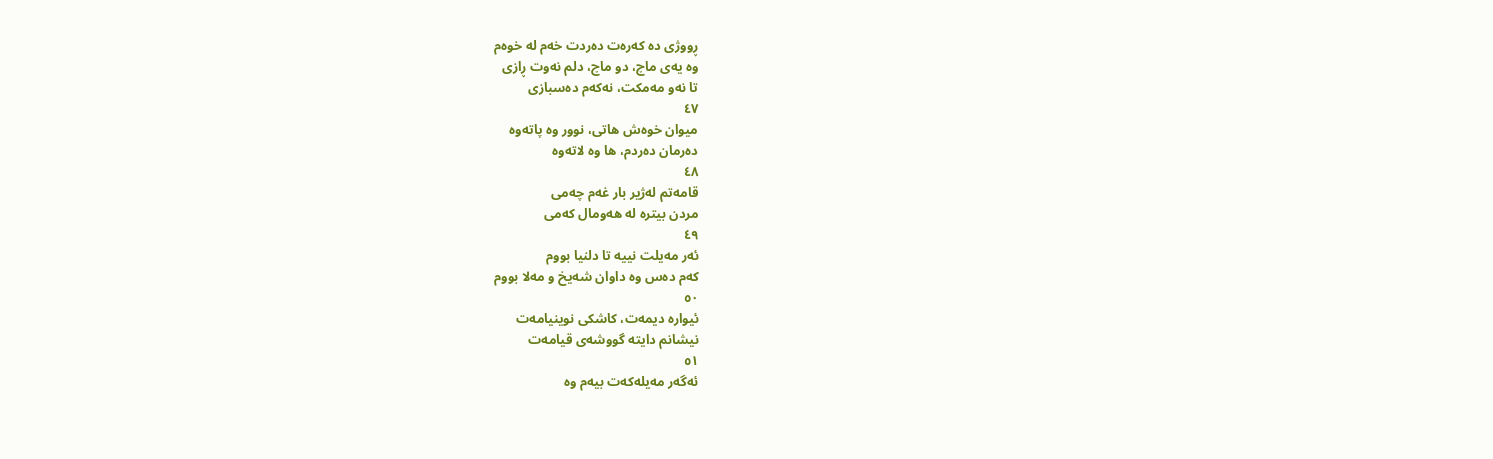ڕووژی دە کەرەت دەردت خەم لە خوەم
وە یەی ماچ، دو ماچ، دلم نەوت ڕازی
تا نەو مەمکت، نەکەم دەسبازی
٤٧
میوان خوەش هاتی، نوور وە پاتەوە
دەرمان دەردم، ها وە لاتەوە
٤٨
قامەتم لەژیر بار غەم چەمی
مردن بیترە لە هەومال کەمی
٤٩
ئەر مەیلت نییە تا دلنیا بووم
کەم دەس وە داوان شەیخ و مەلا بووم
٥٠
ئیوارە دیمەت، کاشکی نوینیامەت
نیشانم دایتە گووشەی قیامەت
٥١
ئەگەر مەیلەکەت بیەم وە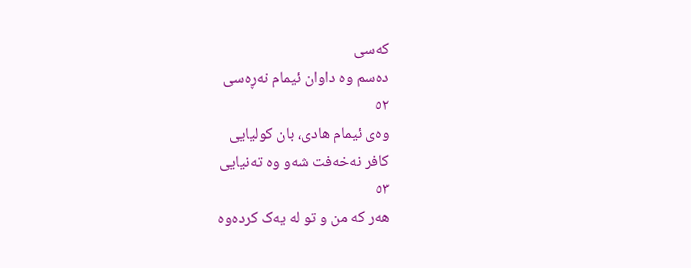کەسی
دەسم وە داوان ئیمام نەڕەسی
٥٢
وەی ئیمام هادی، بان کولیایی
کافر نەخەفت شەو وە تەنیایی
٥٣
هەر کە من و تو لە یەک کردەوە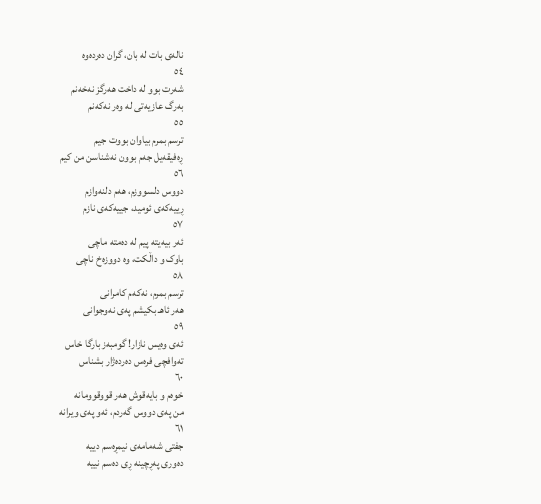نالەی بات لە بان، گران دەردەوە
٥٤
شەرت بوو لە داخت هەرگز نەخەنم
بەرگ عازیەتی لە وەر نەکەنم
٥٥
ترسم بمرم بیاوان بووت جیم
ڕەفیقەیل جەم بوون نەشناسن من کیم
٥٦
دووس دلسووزم، هەم دلنەوازم
ڕییەکەی ئومید، جییەکەی نازم
٥٧
ئەر بیەیتە پیم لە دەمتە ماچی
باوک و داڵکت، وە دووزەخ ناچی
٥٨
ترسم بمرم، نەکەم کامرانی
هەر ئاهـ بکیشم پەی نەوجوانی
٥٩
ئەی وەیس نازار! گومبەز بارگا خاس
تەوافچی فرەس دەردەژار بشناس
٦٠
خوەم و بایەقوش هەر قووقوومانە
من پەی دووس گەردم، ئەو پەی ویرانە
٦١
جفتی شەمامەی نیمڕەسم دییە
دەوری پەڕچینە ڕی دەسم نییە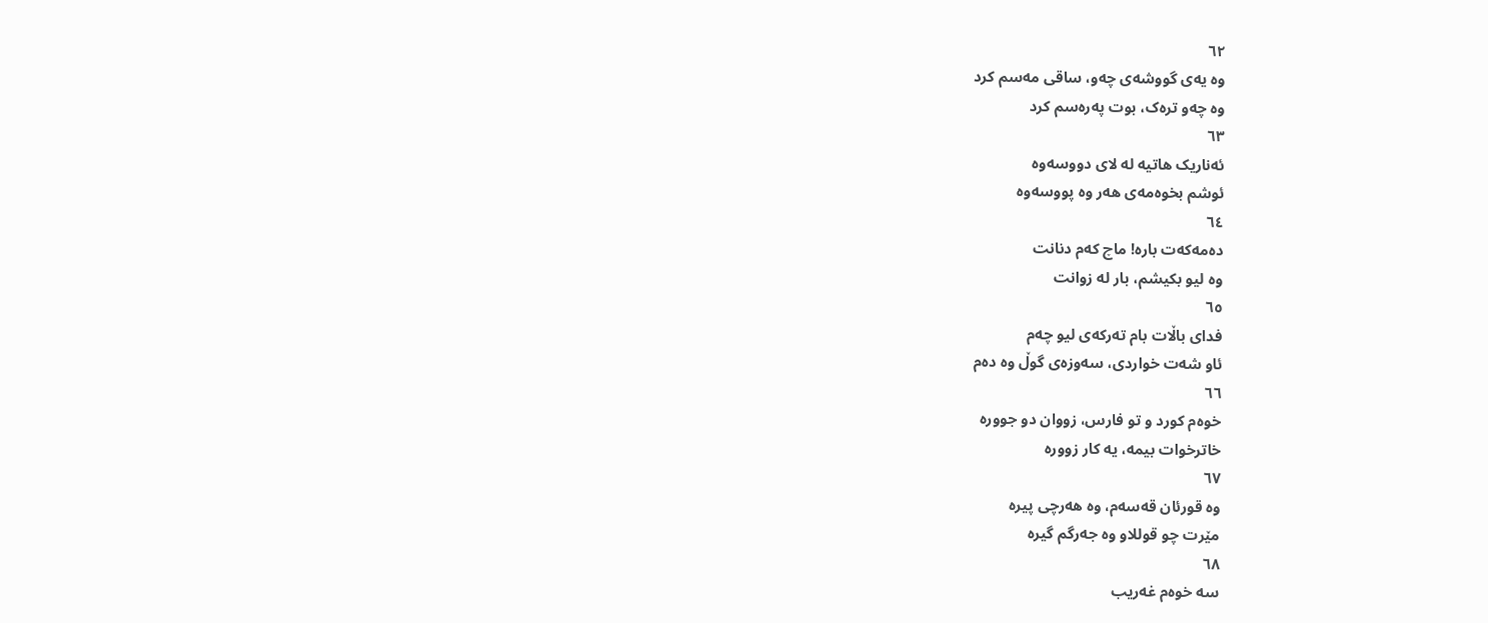٦٢
وە یەی گووشەی چەو، ساقی مەسم کرد
وە چەو ترەک، بوت پەرەسم کرد
٦٣
ئەناریک هاتیە لە لای دووسەوە
ئوشم بخوەمەی هەر وە پووسەوە
٦٤
دەمەکەت بارە! ماچ کەم دنانت
وە لیو بکیشم، بار لە زوانت
٦٥
فدای باڵات بام تەرکەی لیو چەم
ئاو شەت خواردی، سەوزەی گوڵ وە دەم
٦٦
خوەم کورد و تو فارس، زووان دو جوورە
خاترخوات بیمە، یە کار زوورە
٦٧
وە قورئان قەسەم، وە هەرچی پیرە
مێرت چو قوللاو وە جەرگم گیرە
٦٨
سە خوەم غەریب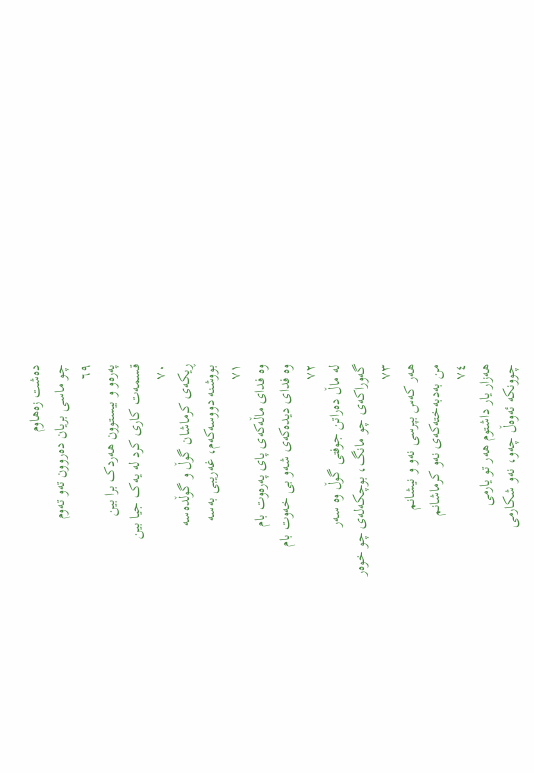دەشت زەهاوم
چو ماسی بریان دەروون تەو تەوم
٦٩
پەرەو و بیستوون هەردک برا بین
قسمەت کاری کرد لە یەک جیا بین
٧٠
ڕیکەی کرماشان گوڵ و گوڵدەسە
بووشنە دووسەکەم، غەریبی بەسە
٧١
وە فدای ماڵەکەی پای پەرەوت بام
وە فدای دیدەکەی شەو بی خەوت بام
٧٢
لە ماڵ دەراتن جوفتی گوڵ وە سەر
گەوراکەی چو مانگ، بوچکەلەی چو خوەر
٧٣
هەر کەس بپرسی نەو و نیشانم
من بەدبەختەکەی نەو کرماشانم
٧٤
هەزار یار داشتوم هەر تو یارمی
چوونکە ئەوەڵ چەو، نەو شکارمی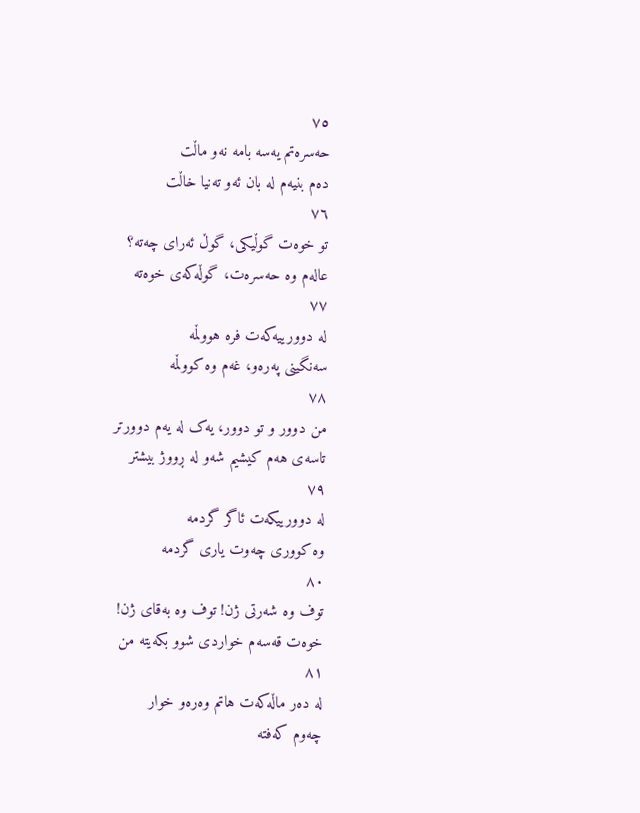٧٥
حەسرەتم یەسە بامە نەو ماڵت
دەم بنیەم لە بان ئەو تەنیا خاڵت
٧٦
تو خوەت گوڵیکی، گوڵ ئەرای چەتە؟
عالەم وە حەسرەت، گوڵەکەی خوەتە
٧٧
لە دوورییەکەت فرە هووڵمە
سەنگینی پەرەو، غەم وە کووڵمە
٧٨
من دوور و تو دوور، یەک لە یەم دوورتر
تاسەی هەم کیشیم شەو لە ڕووژ بیشتر
٧٩
لە دوورییکەت ئاگر گردمە
وە کووری چەوت یاری گردمە
٨٠
توف وە شەرتی ژن! توف وە بەقای ژن!
خوەت قەسەم خواردی شوو بکەیتە من
٨١
لە دەر ماڵەکەت هاتم وەرەو خوار
چەوم کەفتە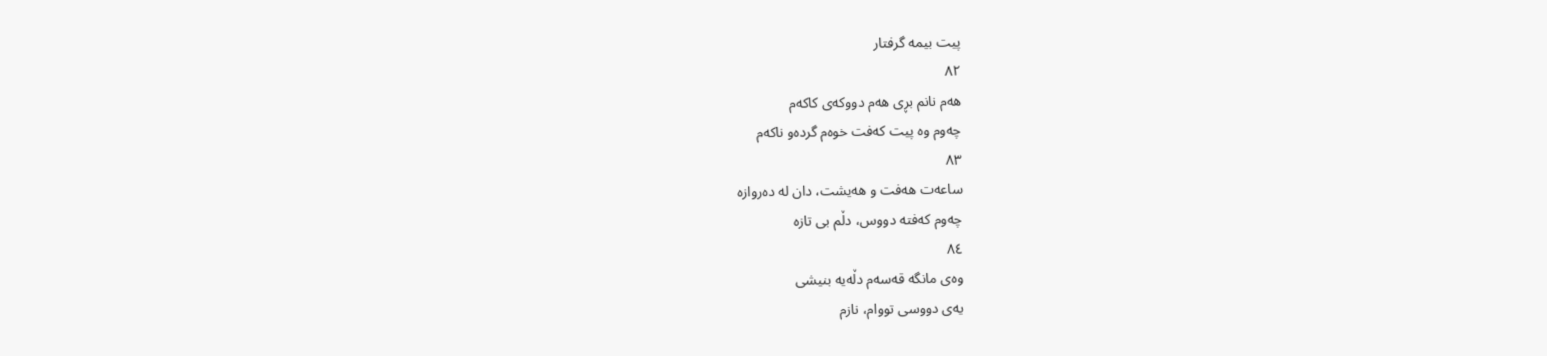پیت بیمە گرفتار
٨٢
هەم نانم بڕی هەم دووکەی کاکەم
چەوم وە پیت کەفت خوەم گردەو ناکەم
٨٣
ساعەت هەفت و هەیشت، دان لە دەروازە
چەوم کەفتە دووس، دڵم بی تازە
٨٤
وەی مانگە قەسەم دڵەیە بنیشی
یەی دووسی تووام، نازم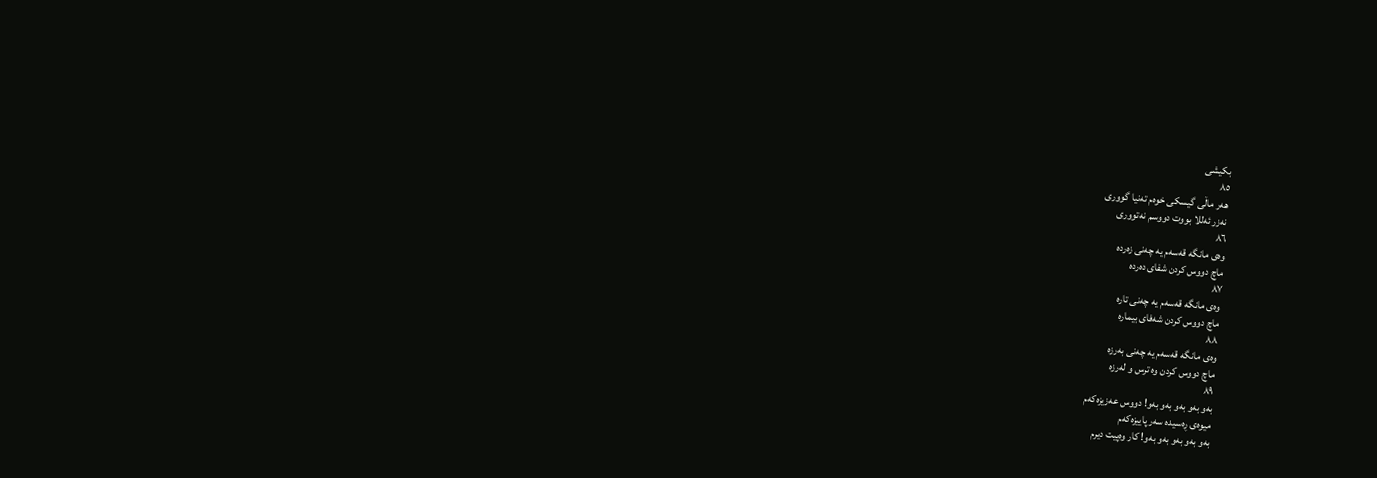بکیشی
٨٥
هەر ماڵی گیسکی خوەم تەنیا گووری
نەزر ئەللا بووت دووسم نەتووری
٨٦
وەی مانگە قەسەم یە چەنی زەردە
ماچ دووس کردن شفای دەردە
٨٧
وەی مانگە قەسەم یە چەنی تارە
ماچ دووس کردن شەفای بیمارە
٨٨
وەی مانگە قەسەم یە چەنی بەرزە
ماچ دووس کردن وە ترس و لەرزە
٨٩
بەو بەو بەو بەو بەو! دووس عەزیزەکەم
میوەی ڕەسیدە سەر پاییزەکەم
بەو بەو بەو بەو بەو! کار وەپیت دیرم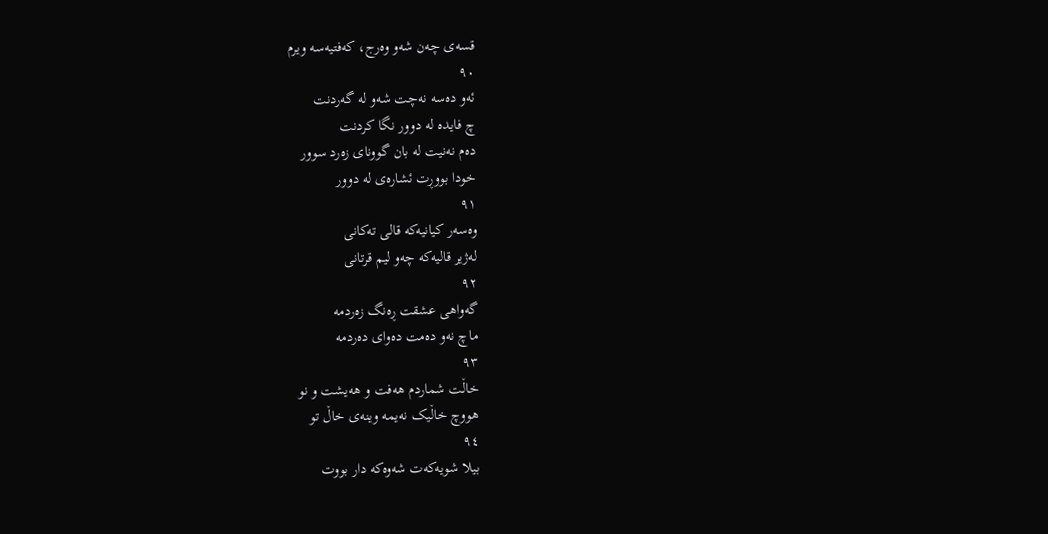قسەی چەن شەو وەرج، کەفتیەسە ویرم
٩٠
ئەو دەسە نەچت شەو لە گەردنت
چ فایدە لە دوور نگا کردنت
دەم نەنیت لە بان گوونای زەرد سوور
خودا بووڕت ئشارەی لە دوور
٩١
وەسەر کیانیەکە قالی تەکانی
لەژیر قالیەکە چەو لیم قرتانی
٩٢
گەواهی عشقت ڕەنگ زەردمە
ماچ نەو دەمت دەوای دەردمە
٩٣
خاڵت شماردم هەفت و هەیشت و نو
هووچ خاڵیک نەیمە وینەی خاڵ تو
٩٤
بیلا شویەکەت شەوەکە دار بووت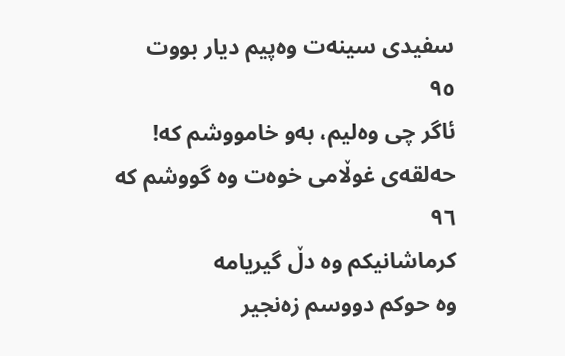سفیدی سینەت وەپیم دیار بووت
٩٥
ئاگر چی وەلیم، بەو خامووشم کە!
حەلقەی غوڵامی خوەت وە گووشم کە
٩٦
کرماشانیکم وە دڵ گیریامە
وە حوکم دووسم زەنجیر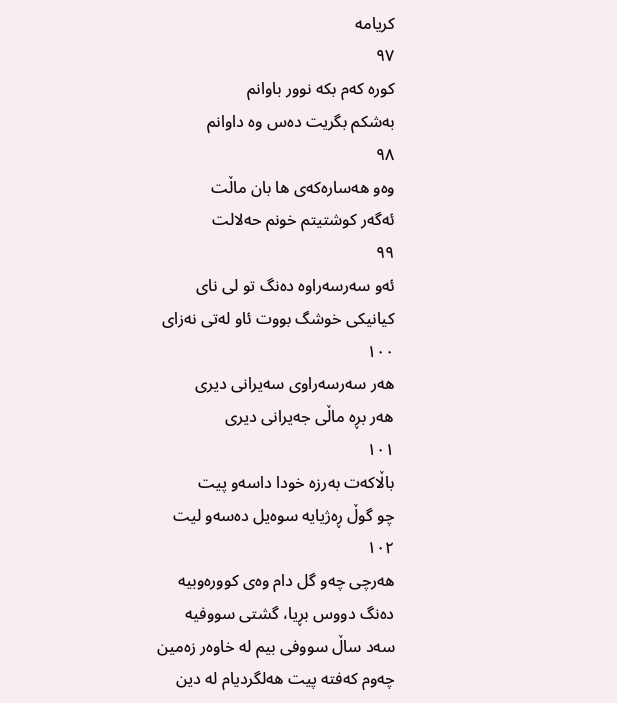کریامە
٩٧
کورە کەم بکە نوور باوانم
بەشکم بگریت دەس وە داوانم
٩٨
وەو هەسارەکەی ها بان ماڵت
ئەگەر کوشتیتم خونم حەلالت
٩٩
ئەو سەرسەراوە دەنگ تو لی نای
کیانیکی خوشگ بووت ئاو لەتی نەزای
١٠٠
هەر سەرسەراوی سەیرانی دیری
هەر بڕە ماڵی جەیرانی دیری
١٠١
باڵاکەت بەرزە خودا داسەو پیت
چو گوڵ ڕەژیایە سوەیل دەسەو لیت
١٠٢
هەرچی چەو گل دام وەی کوورەوبیە
دەنگ دووس بڕیا، گشتی سووفیە
سەد ساڵ سووفی بیم لە خاوەر زەمین
چەوم کەفتە پیت هەلگردیام لە دین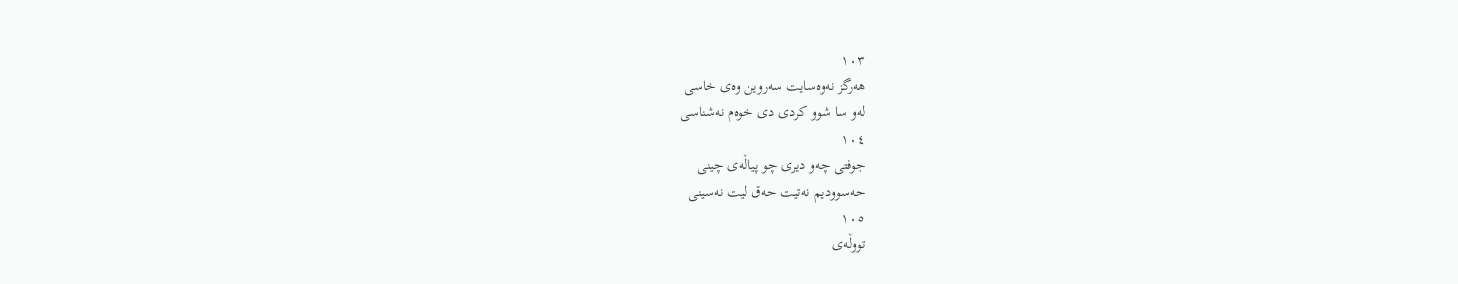١٠٣
هەرگز نەوەسایت سەروین وەی خاسی
لەو سا شوو کردی دی خوەم نەشناسی
١٠٤
جوفتی چەو دیری چو پیاڵەی چینی
حەسوودیم نەتیت حەق لیت نەسینی
١٠٥
تووڵەی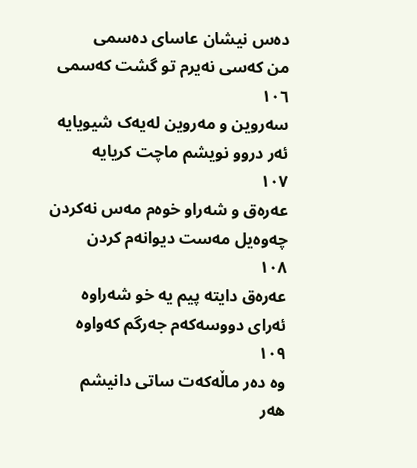دەس نیشان عاسای دەسمی
من کەسی نەیرم تو گشت کەسمی
١٠٦
سەروین و مەروین لەیەک شیویایە
ئەر دروو نویشم ماچت کریایە
١٠٧
عەرەق و شەراو خوەم مەس نەکردن
چەوەیل مەست دیوانەم کردن
١٠٨
عەرەق دایتە پیم یە خو شەراوە
ئەرای دووسەکەم جەرگم کەواوە
١٠٩
وە دەر ماڵەکەت ساتی دانیشم
هەر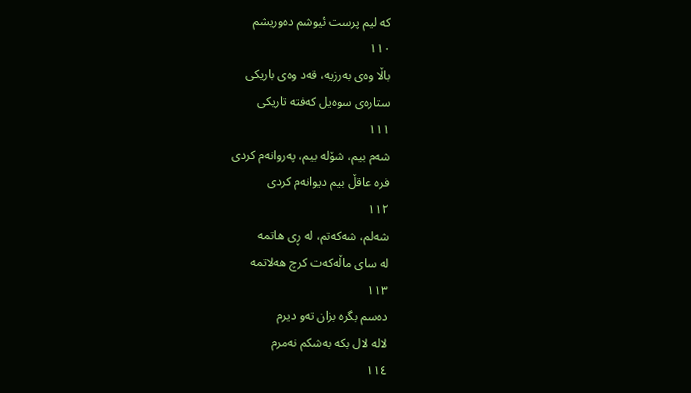کە لیم پرست ئیوشم دەوریشم
١١٠
باڵا وەی بەرزیە، قەد وەی باریکی
ستارەی سوەیل کەفتە تاریکی
١١١
شەم بیم، شۆلە بیم، پەروانەم کردی
فرە عاقڵ بیم دیوانەم کردی
١١٢
شەلم، شەکەتم، لە ڕی هاتمە
لە سای ماڵەکەت کرچ هەلاتمە
١١٣
دەسم بگرە بزان تەو دیرم
لالە لال بکە بەشکم نەمرم
١١٤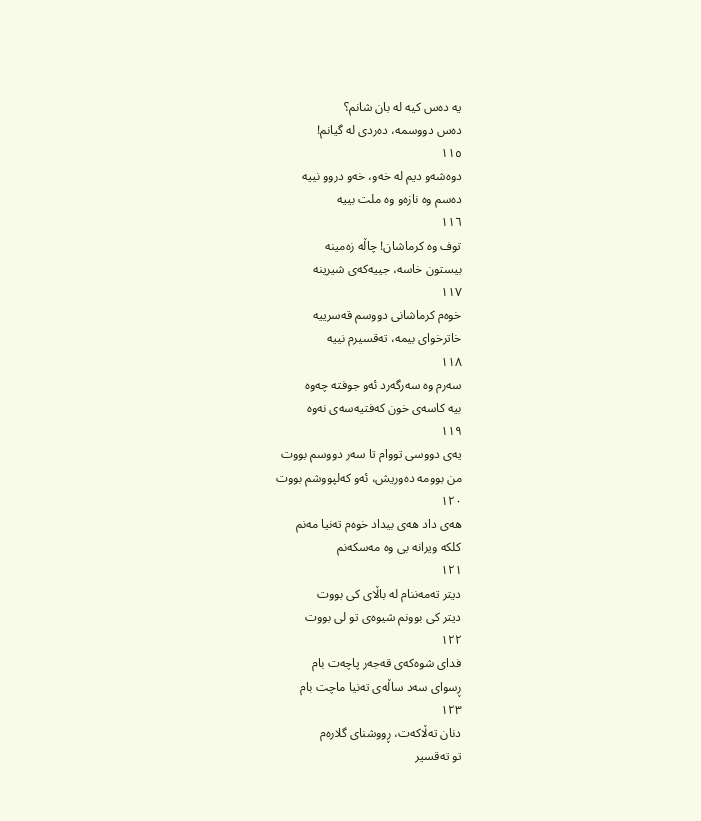یە دەس کیە لە بان شانم؟
دەس دووسمە، دەردی لە گیانم!
١١٥
دوەشەو دیم لە خەو، خەو دروو نییە
دەسم وە نازەو وە ملت بییە
١١٦
توف وە کرماشان! چاڵە زەمینە
بیستون خاسە، جییەکەی شیرینە
١١٧
خوەم کرماشانی دووسم قەسرییە
خاترخوای بیمە، تەقسیرم نییە
١١٨
سەرم وە سەرگەرد ئەو جوفتە چەوە
بیە کاسەی خون کەفتیەسەی نەوە
١١٩
یەی دووسی تووام تا سەر دووسم بووت
من بوومە دەوریش، ئەو کەلپووشم بووت
١٢٠
هەی داد هەی بیداد خوەم تەنیا مەنم
کلکە ویرانە بی وە مەسکەنم
١٢١
دیتر تەمەننام لە باڵای کی بووت
دیتر کی بوونم شیوەی تو لی بووت
١٢٢
فدای شوەکەی قەجەر پاچەت بام
ڕسوای سەد ساڵەی تەنیا ماچت بام
١٢٣
دنان تەڵاکەت، ڕووشنای گلارەم
تو تەقسیر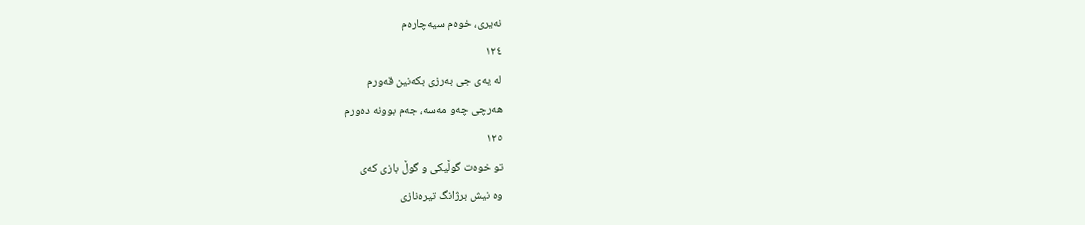نەیری، خوەم سیەچارەم
١٢٤
لە یەی جی بەرزی بکەنین قەورم
هەرچی چەو مەسە، جەم بوونە دەورم
١٢٥
تو خوەت گوڵیکی و گوڵ بازی کەی
وە نیش برژانگ تیرەنازی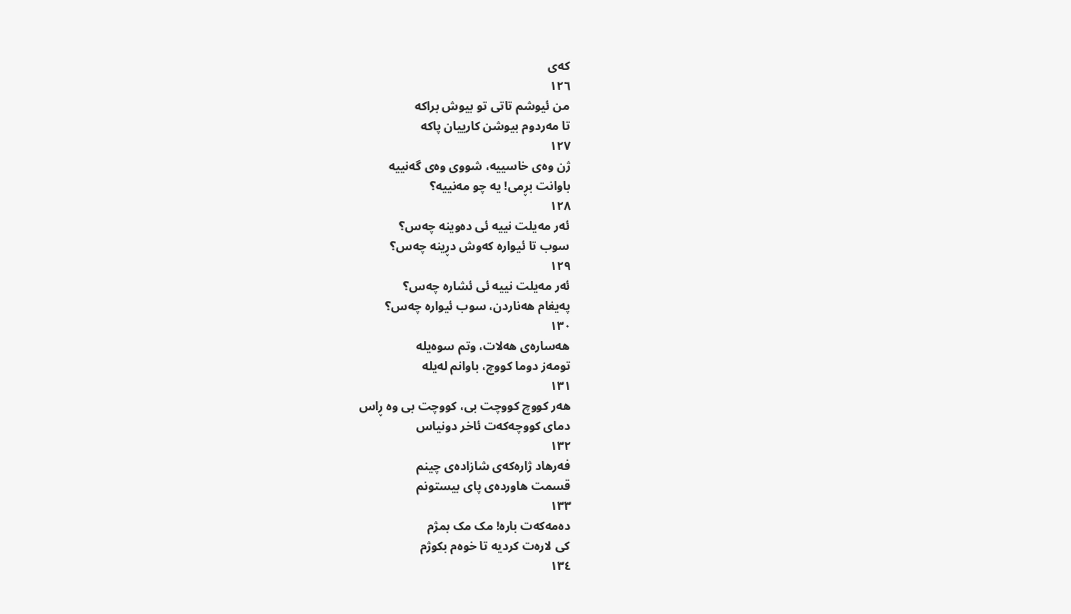کەی
١٢٦
من ئیوشم تاتی تو بیوش براکە
تا مەردوم بیوشن کارییان پاکە
١٢٧
ژن وەی خاسییە، شووی وەی گەنییە
باوانت بڕمی! یە چو مەنییە؟
١٢٨
ئەر مەیلت نییە ئی دەوینە چەس؟
سوب تا ئیوارە کەوش دڕینە چەس؟
١٢٩
ئەر مەیلت نییە ئی ئشارە چەس؟
پەیغام هەناردن، سوب ئیوارە چەس؟
١٣٠
هەسارەی هەلات، وتم سوەیلە
تومەز دوما کووچ، باوانم لەیلە
١٣١
هەر کووچ کووچت بی، کووچت بی وە ڕاس
دمای کووچەکەت ئاخر دونیاس
١٣٢
فەرهاد ژارەکەی شازادەی چینم
قسمت هاوردەی پای بیستونم
١٣٣
دەمەکەت بارە! مک مک بمژم
کی لارەت کردیە تا خوەم بکوژم
١٣٤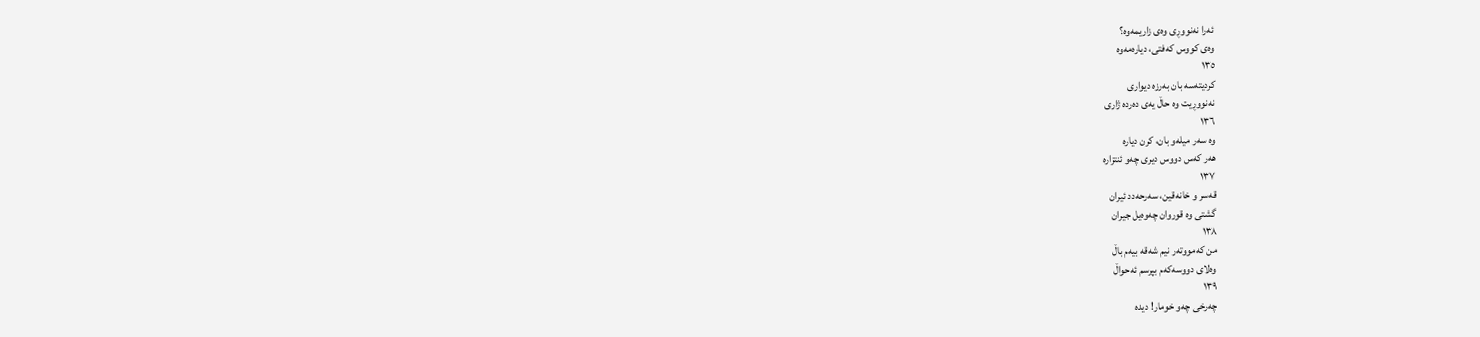ئەرا نەنووڕی وەی زاریمەوە؟
وەی کووس کەفتی، دیارەمەوە
١٣٥
کردیتەسە بان بەرزە دیواری
نەنووڕیت وە حاڵ یەی دەردە ژاری
١٣٦
وە سەر میلەو بان، کرن دیارە
هەر کەس دووس دیری چەو ئنتزارە
١٣٧
قەسر و خانەقین، سەرحەدد ئیران
گشتی وە قوروان چەوەیل جیران
١٣٨
من کەمووتەر نیم شەقە بیەم باڵ
وەلای دووسەکەم بپرسم ئەحواڵ
١٣٩
چەرخی چەو خومار! دیدە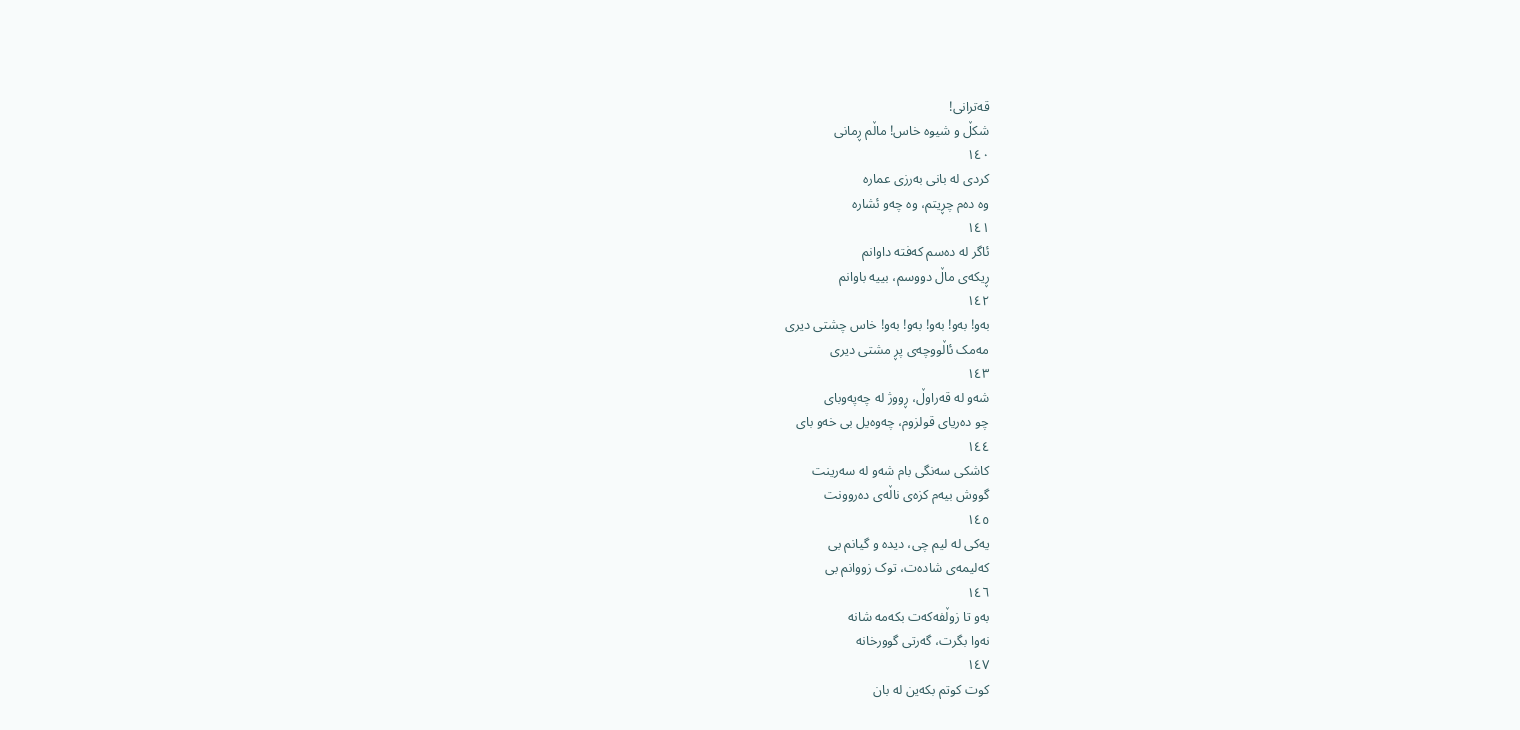قەترانی!
شکڵ و شیوە خاس! ماڵم ڕمانی
١٤٠
کردی لە بانی بەرزی عمارە
وە دەم چڕیتم، وە چەو ئشارە
١٤١
ئاگر لە دەسم کەفتە داوانم
ڕیکەی ماڵ دووسم، بییە باوانم
١٤٢
بەو! بەو! بەو! بەو! بەو! خاس چشتی دیری
مەمک ئاڵووچەی پڕ مشتی دیری
١٤٣
شەو لە قەراوڵ، ڕووژ لە چەپەوبای
چو دەریای قولزوم، چەوەیل بی خەو بای
١٤٤
کاشکی سەنگی بام شەو لە سەرینت
گووش بیەم کزەی ناڵەی دەروونت
١٤٥
یەکی لە لیم چی، دیدە و گیانم بی
کەلیمەی شادەت، توک زووانم بی
١٤٦
بەو تا زوڵفەکەت بکەمە شانە
نەوا بگرت، گەرتی گوورخانە
١٤٧
کوت کوتم بکەین لە بان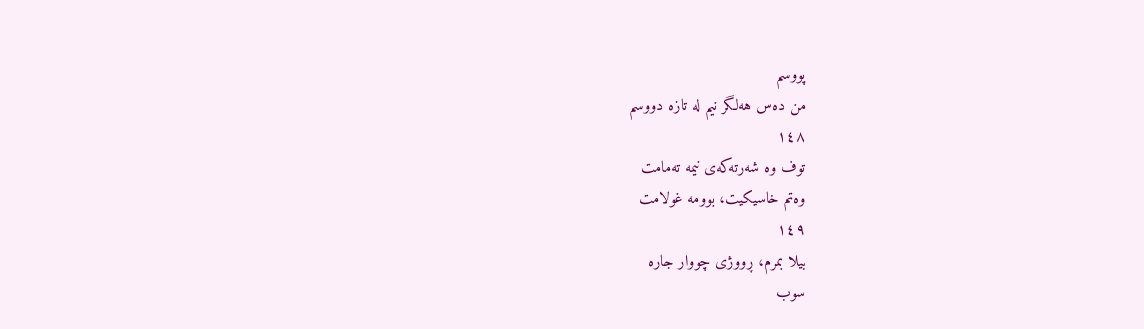پووسم
من دەس هەلگر نیم لە تازە دووسم
١٤٨
توف وە شەرتەکەی نیمە تەمامت
وەتم خاسیکیت، بوومە غولامت
١٤٩
بیلا بمرم، ڕووژی چووار جارە
سوب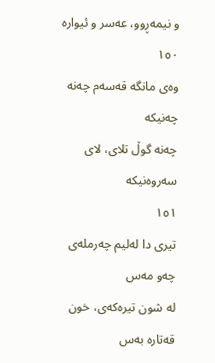و نیمەڕوو، عەسر و ئیوارە
١٥٠
وەی مانگە قەسەم چەنە چەنیکە
چەنە گوڵ تلای، لای سەروەنیکە
١٥١
تیری دا لەلیم چەرملەی چەو مەس
لە شون تیرەکەی، خون قەتارە بەس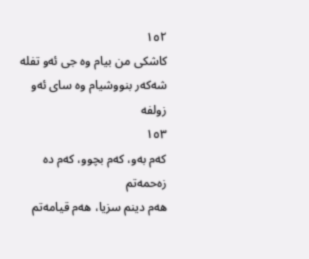١٥٢
کاشکی من بیام وە جی ئەو تفلە
شەکەر بنووشیام وە سای ئەو زولفە
١٥٣
کەم بەو، کەم بچوو، کەم دە زەحمەتم
هەم دینم سزیا، هەم قیامەتم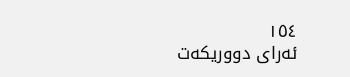١٥٤
ئەرای دووریکەت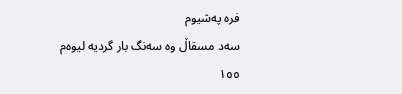فرە پەشیوم
سەد مسقاڵ وە سەنگ بار گردیە لیوەم
١٥٥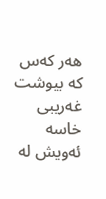هەر کەس کە بیوشت غەریبی خاسە
ئەویش لە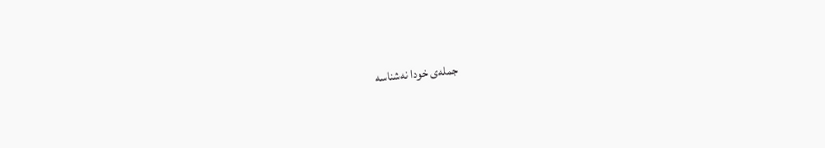جملەی خودا نەشناسە